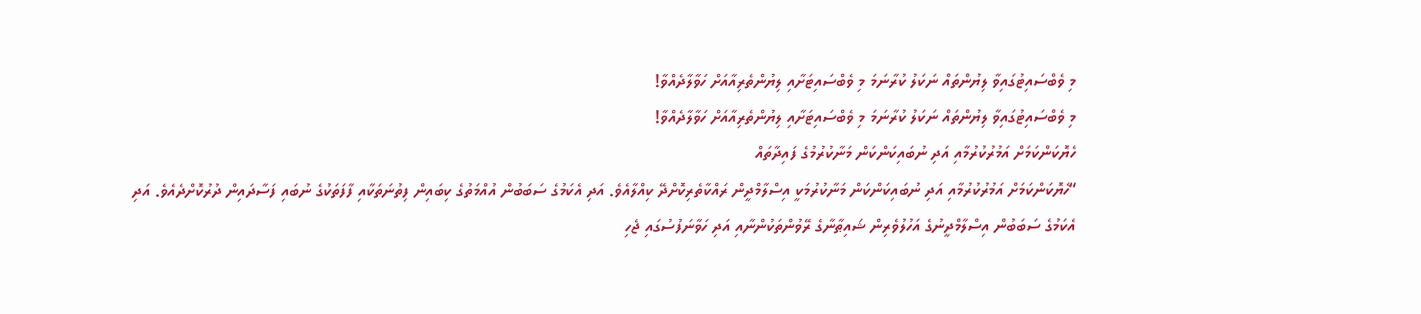މި ވެބްސައިޓުގައިވާ ލިޔުންތައް ނަކަލު ކުރާނަމަ މި ވެބްސައިޓަށާއި ލިޔުންތެރިއާއަށް ހަވާލާދެއްވާ!
މި ވެބްސައިޓުގައިވާ ލިޔުންތައް ނަކަލު ކުރާނަމަ މި ވެބްސައިޓަށާއި ލިޔުންތެރިއާއަށް ހަވާލާދެއްވާ!
ހެޔޮކަންކަމަށް އަމުރުކުރުމާއި އަދި ނުބައިކަންކަން މަނާކުރުމުގެ ފައިދާތައް
“ހެޔޮކަންކަމަށް އަމުރުކުރުމާއި އަދި ނުބައިކަންކަން މަނާކުރުމަކީ އިސްލާމްދީން ރައްކާތެރިކޮށްދޭ ކިއްލާއެވެ. އަދި އެކަމުގެ ސަބަބުން އުއްމަތުގެ ކިބައިން ފިތުނަތަކާއި ފާފަތަކުގެ ނުބައި ފަސާދައިން ދުރުކޮށްދެއެވެ. އަދި އެކަމުގެ ސަބަބުން އިސްލާމްދީނުގެ އަހުލުވެރިން ޝައިޠާނާގެ ރޭވުންތަކުންނާއި އަދި ހަވާނަފުސުގައި ޖެހި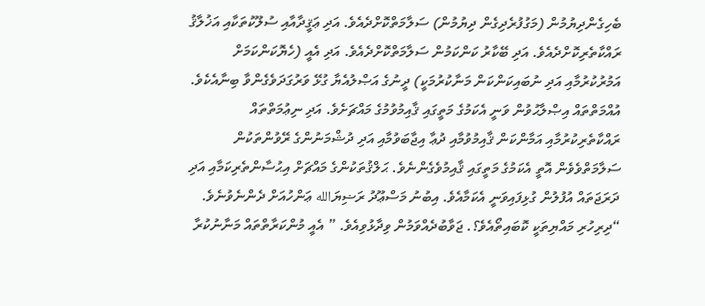ބެހިގެންދިޔުމުން (މަގުފުރެދިގެން ދިޔުމުން) ސަލާމަތްކޮށްދެއެވެ. އަދި ޢަޤީދާއާއި ސުލޫކުތަކާއި އަޚުލާޤު ރައްކާތެރިކޮށްދެއެވެ. އަދި ބޭކާރު ކަންކަމުން ސަލާމަތްކޮށްދެއެވެ. އަދި އެއީ (ހެޔޮކަންކަމަށް އަމުރުކުރުމާއި އަދި ނުބައިކަންކަން މަނާކުރުމަކީ) ދީނުގެ އަޞްލުއެޔާ ގުޅޭ ވަރުގަދަވެގެންވާ ބިނާއެކެވެ.
އުއްމަތްތައް އިޞްލާޙުވުން ވަނީ އެކަމުގެ މަތީގައި ޤާއިމުވުމުގެ މައްޗަށެވެ. އަދި ނިޢުމަތްތައް ރައްކާތެރިކުރުމާއި އަމާންކަން ޤާއިމުވުމާއި ދުޢާ އިޖާބަވުމާއި އަދި ދުޝްމަނުންގެ ރޭވުންތަކުން ސަލާމަތްވެވެން އޮތީ އެކަމުގެ މަތީގައި ޤާއިމުވެގެންނެވެ. ޙަލްޤުތަކުންގެ މައްޗަށް އިޙުސާންތެރިކަމާއި އަދި ދަރަޖަތައް އުފުލުން ގުޅިފައިވަނީ އެކަމާއެވެ. އިބުނު މަސްޢޫދު ރަޟިޔަالله ޢަންހުއަށް ދެންނެވުނެވެ. “ދިރިހުރި މައްޔިތަކީ ކޮބައިތޯއެވެ؟. ޖަވާބުދެއްވަމުން ވިދާޅުވިއެވެ. ” އެއީ މުންކަރާތްތައް މަނާނުކުރާ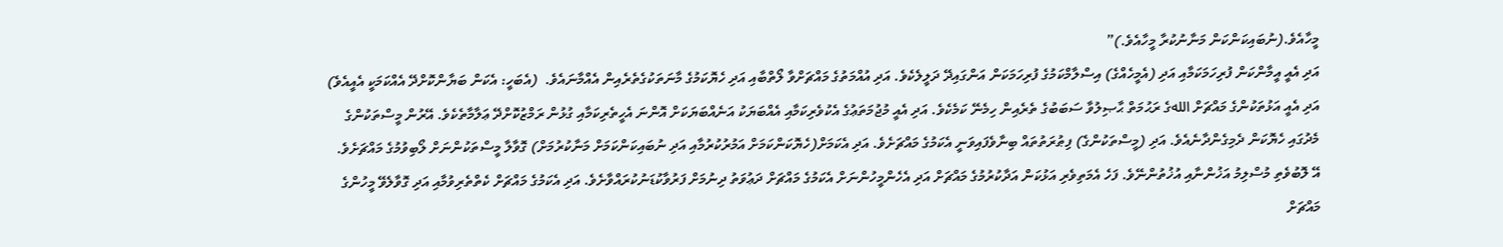މީހާއެވެ.(ނުބައިކަންކަން މަނާނުކުރާ މީހާއެވެ.)”
އަދި އެއީ އީމާންކަން ފުރިހަމަކަމާއި އަދި (އެމީހެއްގެ) އިސްލާމްކަމުގެ ފުރިހަމަކަން އަންގައިދޭ ދަލީލެކެވެ. އަދި އުއްމަތުގެ މައްޗަށްވާ ލޯތްބާއި އަދި ހެޔޮކަމުގެ މާނަތަކުގެތެރެއިން އެއްމާނައެވެ.  (އެބަހީ: އެކަން ބަޔާންކޮށްދޭ އެއްކަމަކީ އެއީއެވެ) އަދި އެއީ އަޅުތަކުންގެ މައްޗަށް اللهގެ ރަޙުމަތް ޙާޞިލުވާ ސަބަބުގެ ތެރެއިން ހިމެނޭ ކަމެކެވެ. އަދި އެއީ މުޖުމަތަޢުގެ އެކުވެރިކަމާއި އެއްބަޔަކު އަނެއްބަޔަކަށް އޮންނަ އެހީތެރިކަމާއި ގުޅުން ރަމްޒުކޮށްދޭ ޢަލާމާތެކެވެ. އޭރުން މީސްތަކުންގެ މެދުގައި ހެޔޮކަން ދެމިގެންދާނެއެވެ. އަދި (މީސްތަކުންގެ) ފިޠުރަތުތައް ބިނާވެފައިވަނީ އެކަމުގެ މައްޗަށެވެ. އަދި އެކަމަށް(ހެޔޮކަންކަމަށް އަމުރުކުރުމާއި އަދި ނުބައިކަންކަމަށް މަނާކުރުމަށް) ގޮވާލާ މީސްތަކުންނަށް ލޯބިވުމުގެ މައްޗަށެވެ.
އޭ ލޮބުވެތި މުސްލިމު އަޚުންނާއި އުޚުތުންނޭވެ. ފަހެ އެމަތިވެރި އަޅުކަން އަދާކުރުމުގެ މައްޗަށް އަދި އެހެންމީހުންނަށް އެކަމުގެ މައްޗަށް ދަޢުވަތު ދިނުމަށް ފަރުވާކުޑަނުކުރައްވާށެވެ. އަދި އެކަމުގެ މައްޗަށް ކެތްތެރިވުމާއި އަދި ގޮވާލެވޭ މީހުންގެ މައްޗަށް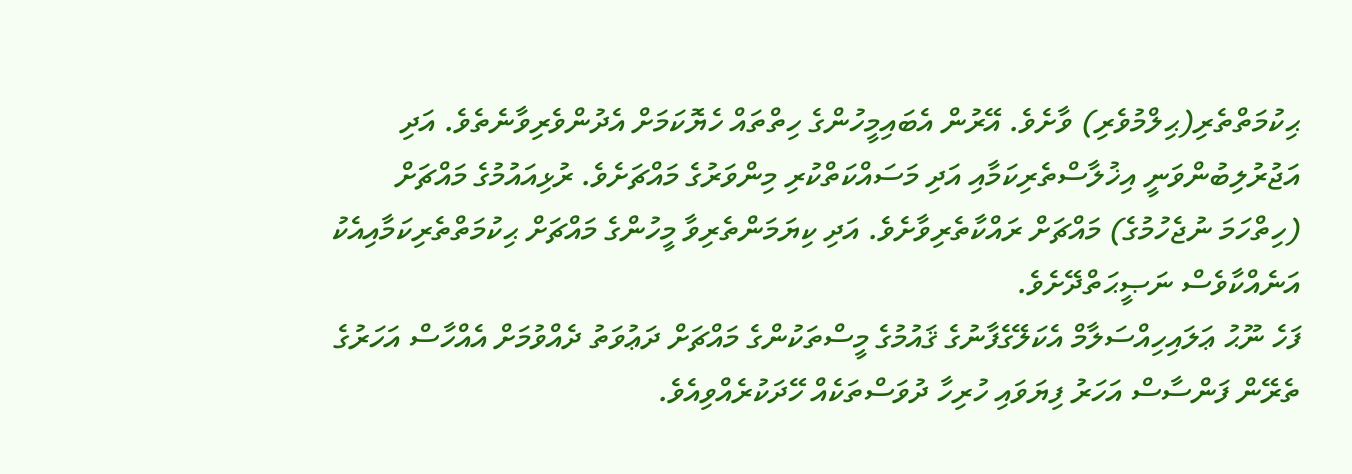ޙިކުމަތްތެރި(ޙިލްމުވެރި) ވާށެވެ. އޭރުން އެބައިމީހުންގެ ހިތްތައް ހެޔޮކަމަށް އެދުންވެރިވާނެތެވެ. އަދި އަޖުރުލިބުންވަނީ އިޚުލާސްތެރިކަމާއި އަދި މަސައްކަތްކުރި މިންވަރުގެ މައްޗަށެވެ. ރުޅިއައުމުގެ މައްޗަށް (ހިތްހަމަ ނުޖެހުމުގެ) މައްޗަށް ރައްކާތެރިވާށެވެ. އަދި ކިޔަމަންތެރިވާ މީހުންގެ މައްޗަށް ޙިކުމަތްތެރިކަމާއިއެކު އަނެއްކާވެސް ނަޞީޙަތްދޭށެވެ.
ފަހެ ނޫޙު ޢަލައިހިއްސަލާމް އެކަލޭގެފާނުގެ ޤައުމުގެ މީސްތަކުންގެ މައްޗަށް ދަޢުވަތު ދެއްވުމަށް އެއްހާސް އަހަރުގެ ތެރޭން ފަންސާސް އަހަރު ފިޔަވައި ހުރިހާ ދުވަސްތަކެއް ހޭދަކުރެއްވިއެވެ.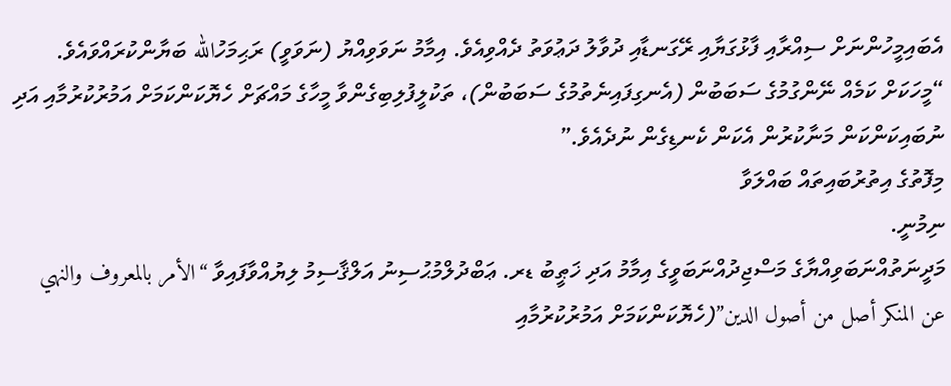އެބައިމީހުންނަށް ސިއްރާއި ފާޅުގަޔާއި ރޭގަނޑާއި ދުވާލު ދަޢުވަތު ދެއްވިއެވެ. އިމާމު ނަވަވިއްޔު (ނަވަވީ) ރަޙިމަހުالله ބަޔާންކުރައްވައެވެ. “މީހަކަށް ކަމެއް ނޭންގުމުގެ ސަބަބުން (އެނގިފައިނެތުމުގެ ސަބަބުން)، ތަކުލީފުލިބިގެންވާ މީހާގެ މައްޗަށް ހެޔޮކަންކަމަށް އަމުރުކުރުމާއި އަދި ނުބައިކަންކަން މަނާކުރުން އެކަން ކެނޑިގެން ނުދެއެވެ.”
މިފޮތުގެ އިތުރުބައިތައް ބައްލަވާ
ނިމުނީ.
މަދީނަތުއްނަބަވިއްޔާގެ މަސްޖިދުއްނަބަވީގެ އިމާމު އަދި ޚަޠީބު ޑރ. ޢަބްދުލްމުޙުސިނު އަލްޤާސިމު ލިޔުއްވާފައިވާ “الأمر بالمعروف والنهي عن المنكر أصل من أصول الدين”(ހެޔޮކަންކަމަށް އަމުރުކުރުމާއި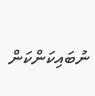ނުބައިކަންކަން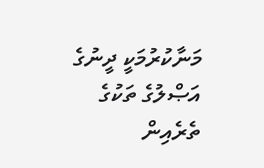މަނާކުރުމަކީ ދީނުގެ އަޞްލުގެ ތަކުގެ ތެރެއިން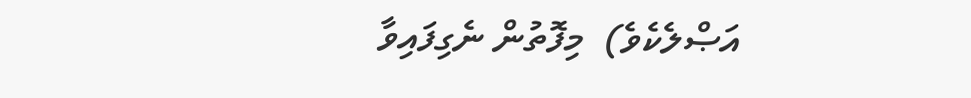އަޞްލެކެވެ)  މިފޮތުން ނެގިފައިވާ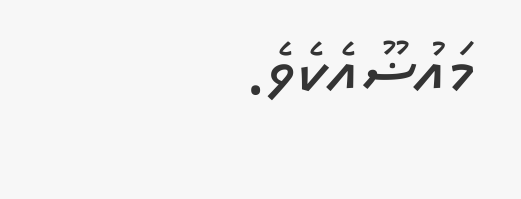މައުޟޫއެކެވެ.